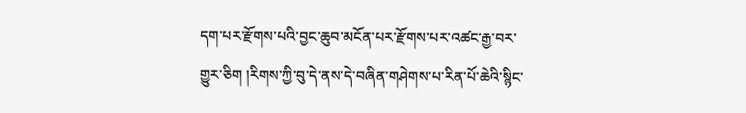དག་པར་རྫོགས་པའི་བྱང་ཆུབ་མངོན་པར་རྫོགས་པར་འཚང་རྒྱ་བར་གྱུར་ཅིག །རིགས་ཀྱི་བུ་དེ་ནས་དེ་བཞིན་གཤེགས་པ་རིན་པོ་ཆེའི་སྙིང་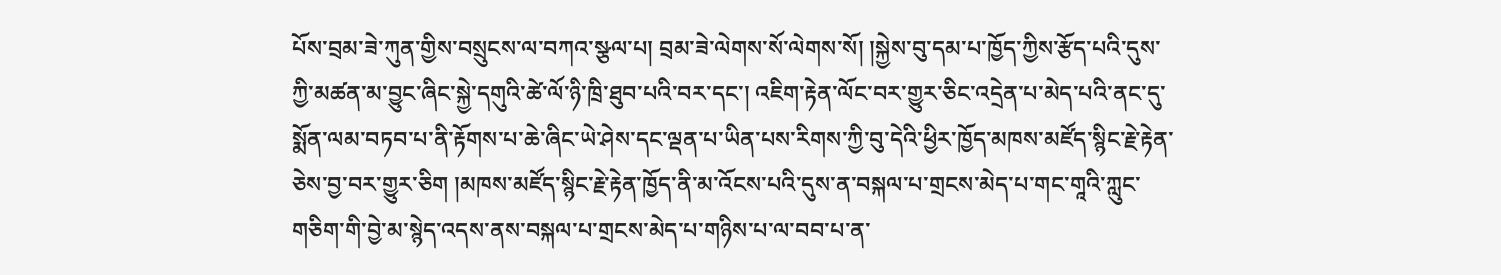པོས་བྲམ་ཟེ་ཀུན་གྱིས་བསྲུངས་ལ་བཀའ་སྩལ་པ། བྲམ་ཟེ་ལེགས་སོ་ལེགས་སོ། །སྐྱེས་བུ་དམ་པ་ཁྱོད་ཀྱིས་རྩོད་པའི་དུས་ཀྱི་མཚན་མ་བྱུང་ཞིང་སྐྱེ་དགུའི་ཚེ་ལོ་ཉི་ཁྲི་ཐུབ་པའི་བར་དང་། འཇིག་རྟེན་ལོང་བར་གྱུར་ཅིང་འདྲེན་པ་མེད་པའི་ནང་དུ་སྨོན་ལམ་བཏབ་པ་ནི་རྟོགས་པ་ཆེ་ཞིང་ཡེ་ཤེས་དང་ལྡན་པ་ཡིན་པས་རིགས་ཀྱི་བུ་དེའི་ཕྱིར་ཁྱོད་མཁས་མཛོད་སྙིང་རྗེ་རྟེན་ཅེས་བྱ་བར་གྱུར་ཅིག །མཁས་མཛོད་སྙིང་རྗེ་རྟེན་ཁྱོད་ནི་མ་འོངས་པའི་དུས་ན་བསྐལ་པ་གྲངས་མེད་པ་གང་གཱའི་ཀླུང་གཅིག་གི་བྱེ་མ་སྙེད་འདས་ནས་བསྐལ་པ་གྲངས་མེད་པ་གཉིས་པ་ལ་བབ་པ་ན་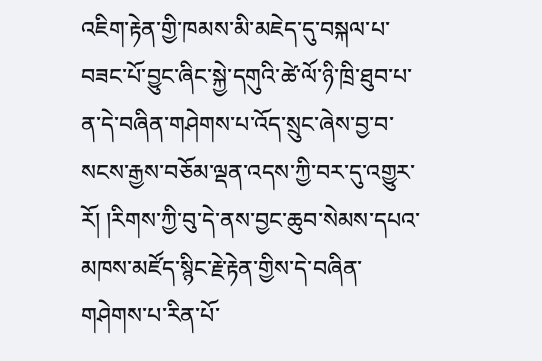འཇིག་རྟེན་གྱི་ཁམས་མི་མཇེད་དུ་བསྐལ་པ་བཟང་པོ་བྱུང་ཞིང་སྐྱེ་དགུའི་ཚེ་ལོ་ཉི་ཁྲི་ཐུབ་པ་ན་དེ་བཞིན་གཤེགས་པ་འོད་སྲུང་ཞེས་བྱ་བ་སངས་རྒྱས་བཅོམ་ལྡན་འདས་ཀྱི་བར་དུ་འགྱུར་རོ། །རིགས་ཀྱི་བུ་དེ་ནས་བྱང་ཆུབ་སེམས་དཔའ་མཁས་མཛོད་སྙིང་རྗེ་རྟེན་གྱིས་དེ་བཞིན་གཤེགས་པ་རིན་པོ་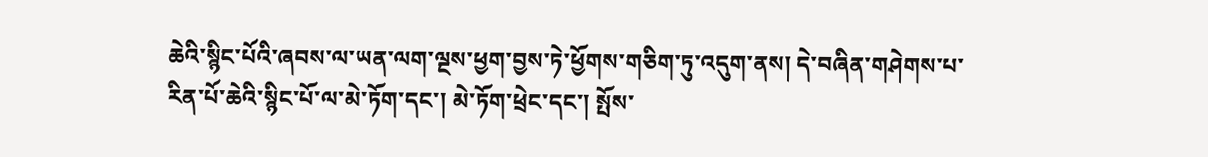ཆེའི་སྙིང་པོའི་ཞབས་ལ་ཡན་ལག་ལྔས་ཕྱག་བྱས་ཏེ་ཕྱོགས་གཅིག་ཏུ་འདུག་ནས། དེ་བཞིན་གཤེགས་པ་རིན་པོ་ཆེའི་སྙིང་པོ་ལ་མེ་ཏོག་དང་། མེ་ཏོག་ཕྲེང་དང་། སྤོས་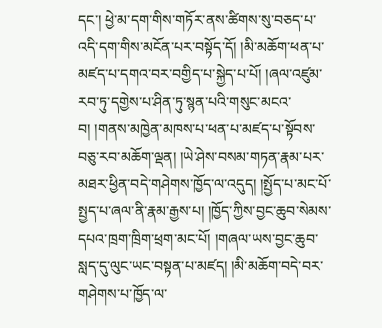དང་། ཕྱེ་མ་དག་གིས་གཏོར་ནས་ཚིགས་སུ་བཅད་པ་འདི་དག་གིས་མངོན་པར་བསྟོད་དོ། །མི་མཆོག་ཕན་པ་མཛད་པ་དགའ་བར་བགྱིད་པ་སྐྱེད་པ་པོ། །ཞལ་འཛུམ་རབ་ཏུ་དགྱེས་པ་ཤིན་ཏུ་སྙན་པའི་གསུང་མངའ་བ། །གནས་མཁྱེན་མཁས་པ་ཕན་པ་མཛད་པ་སྟོབས་བཅུ་རབ་མཆོག་ལྡན། །ཡེ་ཤེས་བསམ་གཏན་རྣམ་པར་མཐར་ཕྱིན་བདེ་གཤེགས་ཁྱོད་ལ་འདུད། །སྤྱོད་པ་མང་པོ་སྤྱད་པ་ཞལ་ནི་རྣམ་རྒྱས་པ། །ཁྱོད་ཀྱིས་བྱང་ཆུབ་སེམས་དཔའ་ཁྲག་ཁྲིག་ཕྲག་མང་པོ། །གཞལ་ཡས་བྱང་ཆུབ་སླད་དུ་ལུང་ཡང་བསྟན་པ་མཛད། །མི་མཆོག་བདེ་བར་གཤེགས་པ་ཁྱོད་ལ་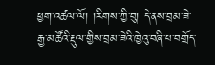ཕྱག་འཚལ་ལོ། །རིགས་ཀྱི་བུ། དེ་ནས་བྲམ་ཟེ་རྒྱ་མཚོའི་རྡུལ་གྱིས་བྲམ་ཟེའི་ཁྱེའུ་བཞི་པ་བགྲོད་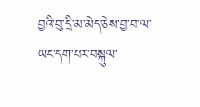བྱའི་བུ་དྲི་མ་མེད་ཅེས་བྱ་བ་ལ་ཡང་དག་པར་བསྐུལ་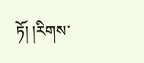ཏོ། །རིགས་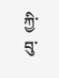ཀྱི་བུ་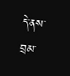དེ་ནས་བྲམ་